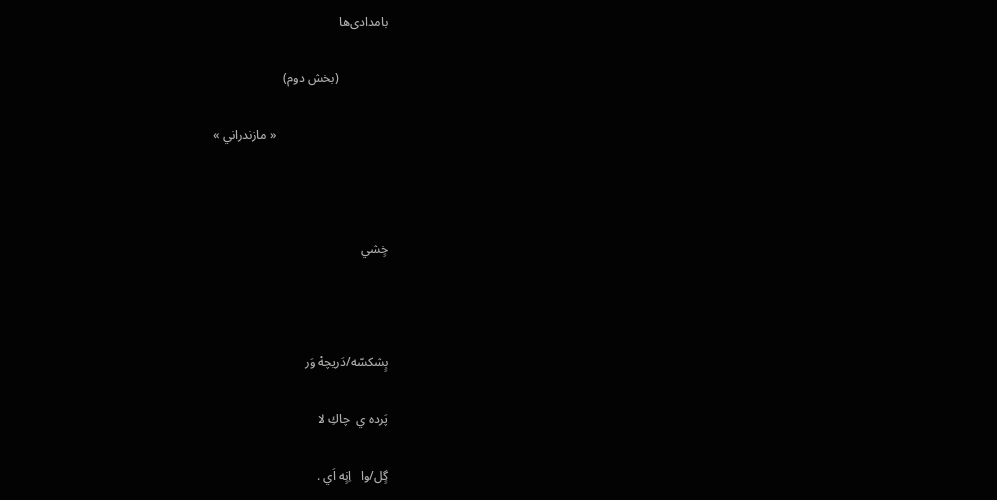بامدادی‌ها

                (بخش دوم)

                                    « مازندراني »



خٍشي



بٍشكسّه/دَريچهْ وَر

پَرده ي  چاكِ لا

گٍل/وا   اِنٍه اَي .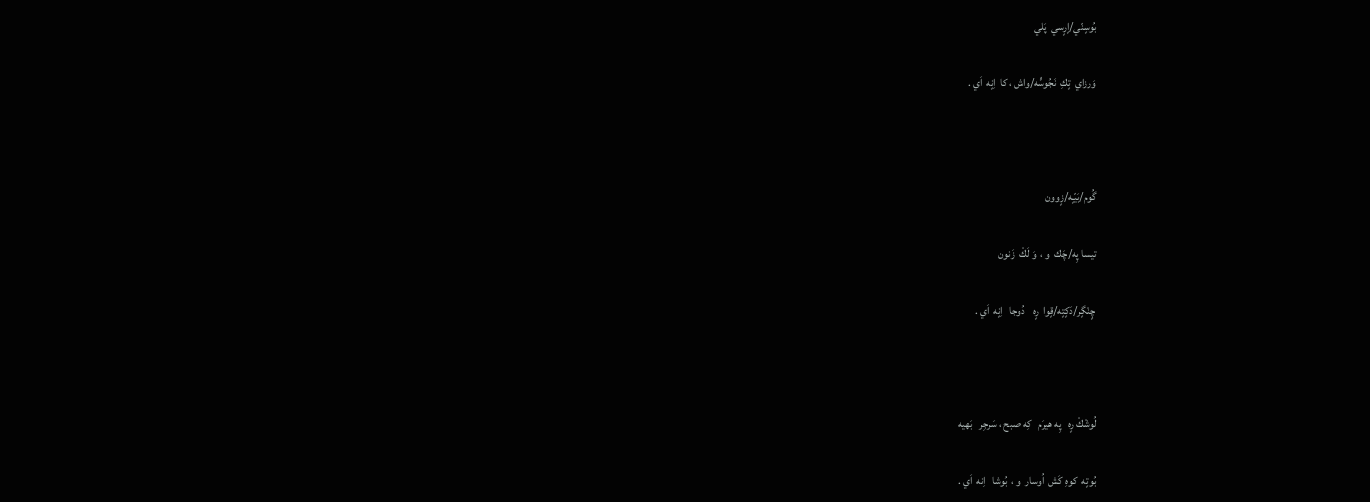بُوسٍنّي/اٍرٍسي  پَلي

وَرزاي  تٍكِ  نَجُوسٍّه/واش ، كا  اِنٍه  اَي .



گُوم/بَيّـٍه/زٍوون

تيسا پِه/چَك  و ،  وَ لَكْ  زَنون

چٍنْگٍر/دَكٍتٍه/قٍوا  رٍه    دُوجا   اِنٍه  اَي .



لُوشْكْ رٍه   پِه هيرَم   كِه صبح ، سَرجِر   بَهيه

بُوتٍه  كوهِ كَش  اُوسار  و ،  بُوشا   اِنه  اَي .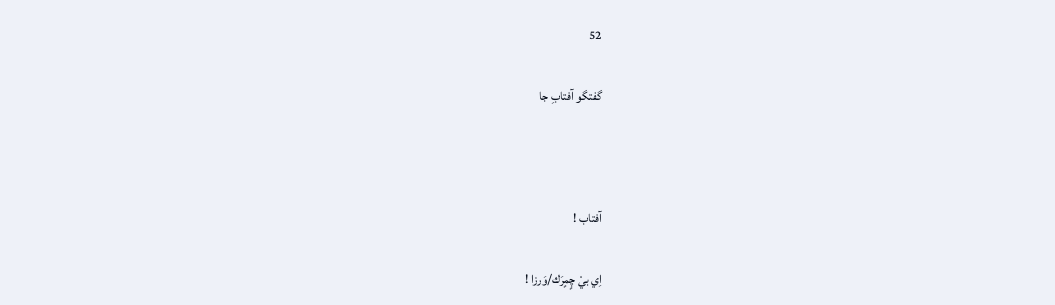52

گفتگو آفتابِ جا



آفتاب !

اِي بيْ چٍمٍرَك/وَرزا !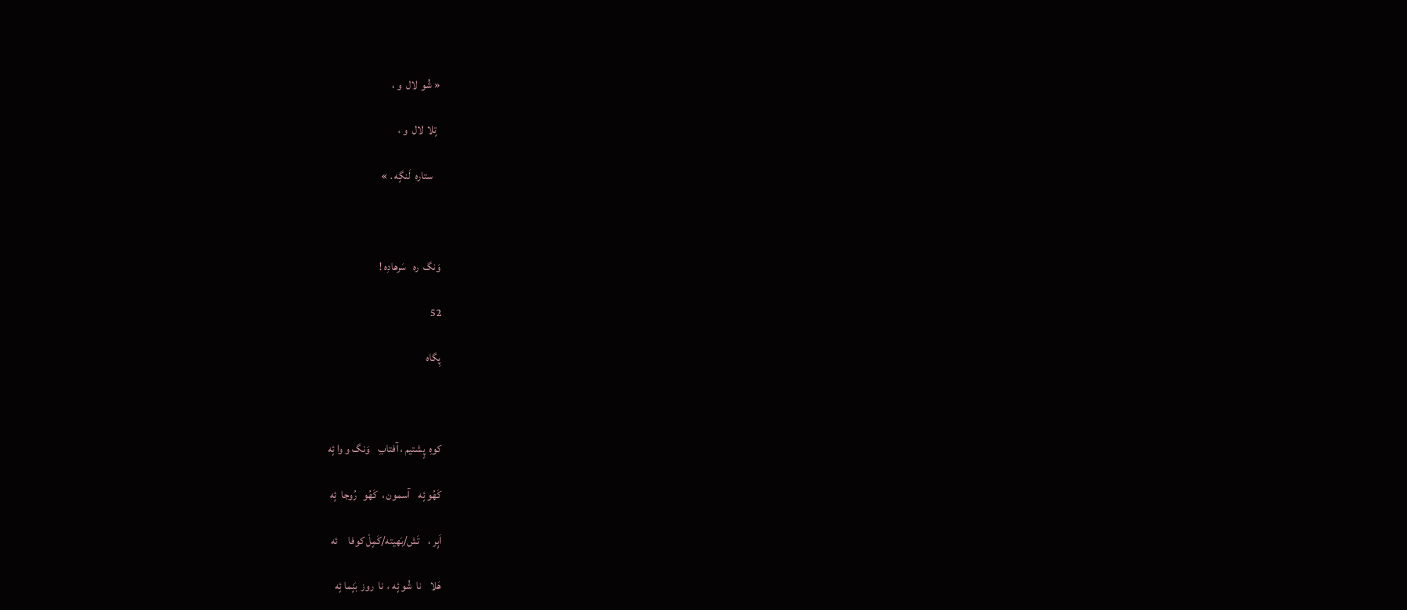« شُو  لال  و ،

  تٍلا  لال  و ،

    ستاره  لَنگٍه . »



وَنگ  ره   سَرهادِه !

52

پِگاه



كوهِ  پٍشتيم ، آفتابِ    وَنگ و وا ئٍه

كَهُو ئٍه    آسمون ،  كَهُو   رُوجا  ئٍه

اَبٍر ،    تَش/بَهيته/كَمٍلْ كوفا     ئه

هَلا    نا  شُو ئٍه ،  نا  روز  بَنٍما ئٍه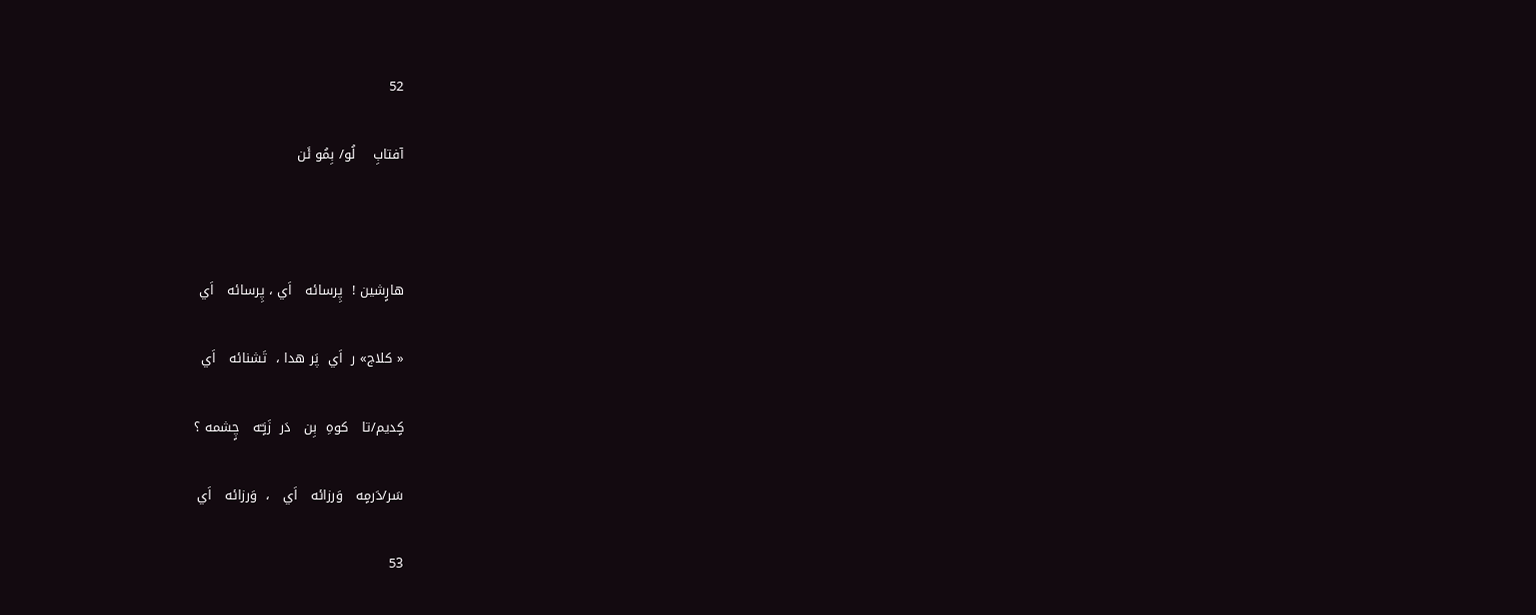52

آفتابِ    لُو/ بِمُو ئَن



هارٍشين !  پِرسائه   اَي ، پِرسائه   اَي

« كلاج» ر  اَي  پَر هدا ،  تَشنائه   اَي

كٍديم/تا   كوهِ  بِن   دَر  زَنٍـّه   چٍشمه ؟

سَر/دَرمٍه   وَرزائه   اَي   ،  وَرزائه   اَي

53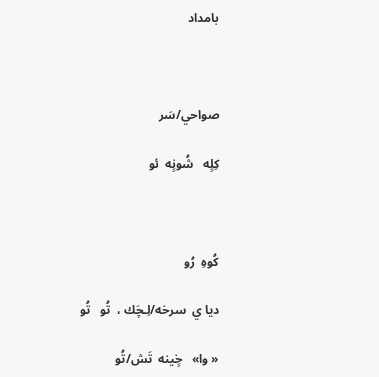بامداد



صواحي/سَر

كِلٍه   شُونٍه  ئو



كُوهِ  رُو

ديا ي  سرخه/لِـچَك ،  تُو   تُو

« وا»   خٍينه  تَش/تُو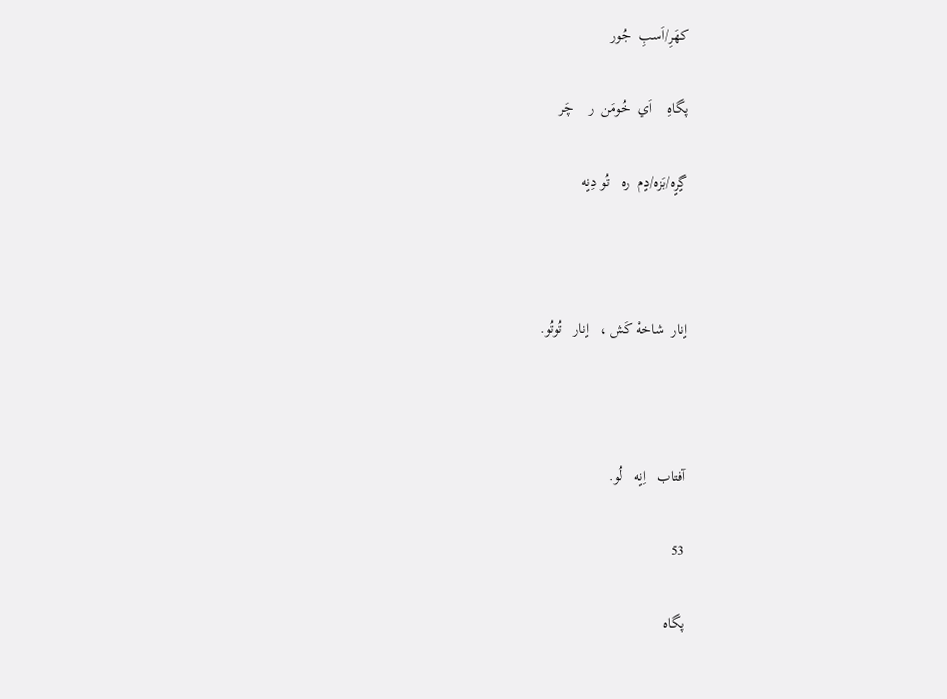كهَرِ/اَسبِ  جُور

پگاهِ    اَي  خُومَن  ر    چَر

گٍرٍه/بَزه/دٍم  ره   تُو دِنٍه



اٍنار  شاخهْ كَش ،   اٍنار   تُوتُو.



آفتاب   اِنٍه   لُو.

53

پگاه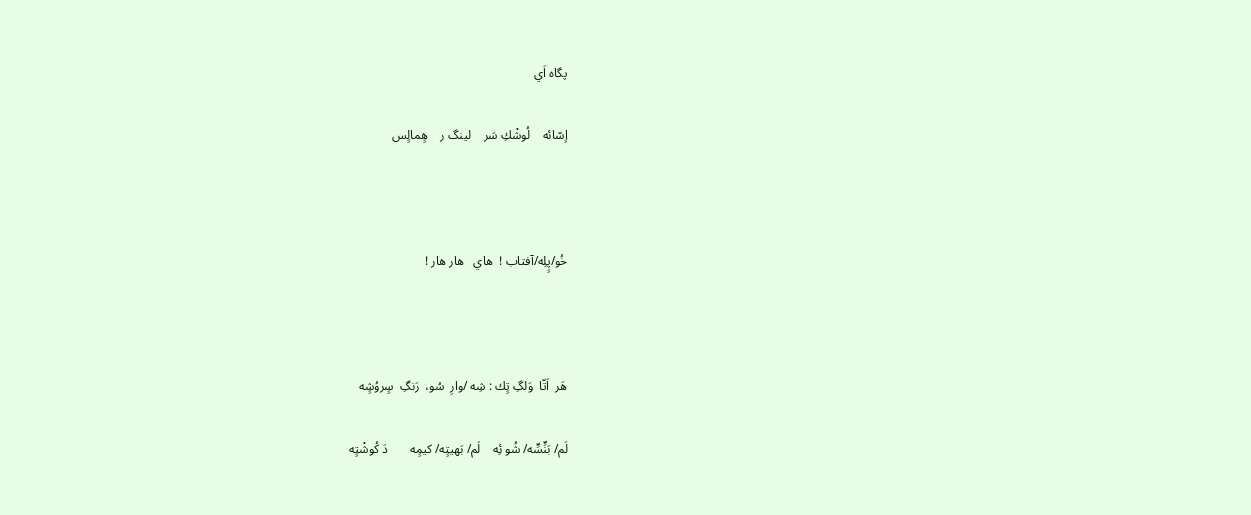پگاه اَي

اٍسّائه    لُوشْكِ سَر    لينگ ر    هٍمالٍس



خُو/پٍلِه/آفتاب !  هاي   هار هار !



هَر  اَتّا  وَلگِ تٍك : شِه /وارِ  سُو،  رَنگِ  سٍروُشٍه

لَم/ بَنٍّسٍّه/ شُو ئِه    لَم/ بَهيتٍه/ كيمٍه       دَ كُوشْتٍه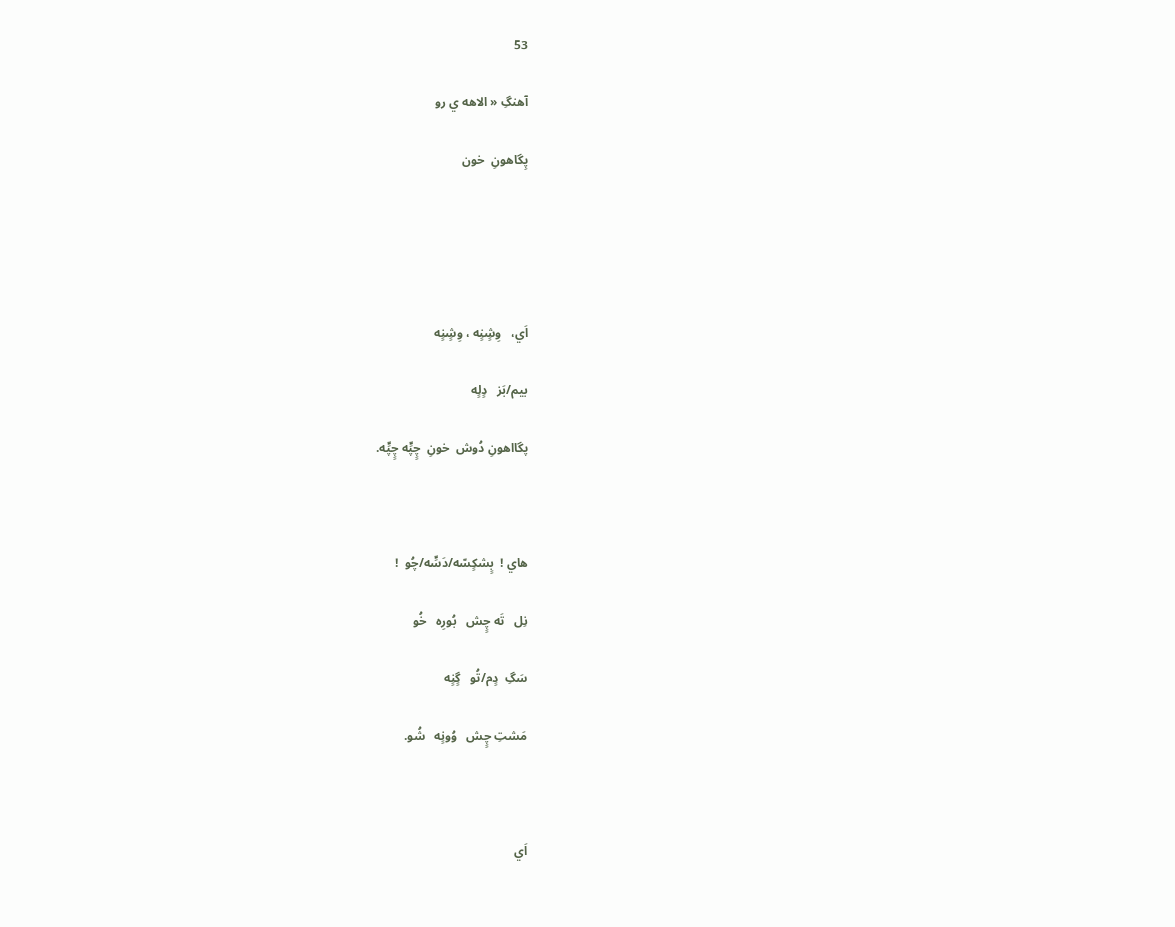53

آهنگِ « الاهه ي رو

پِگاهونِ  خون





اَي،   وِشٍنٍه ، وِشٍنٍه

بيم/بَز   دٍلٍه

پگااهونِ دُوش  خونِ  چٍپٍّه چٍپٍّه.



هاي !  بٍشكٍسّه/دَسٍّه/چُو  !

نِل   تَه چٍش   بُورِه   خُو

سَگِ  دٍم/تُو   گٍنٍه

مَشتِ چٍش   وُونٍه   شُو.



اَي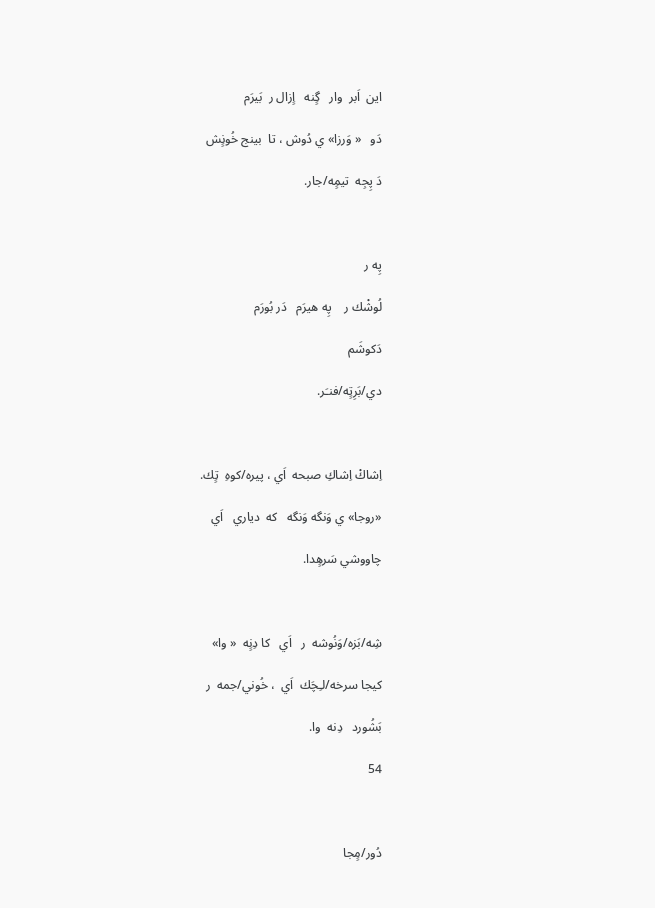اين  اَبر  وار   گٍنه   اٍزال ر  بَيرَم

دَو   « وَرزا» ي دُوش ، تا  بينج خُونٍش

دَ پِجِه  تيمٍه/جار.



پِه ر

لُوشْك ر    پِه هيرَم   دَر بُورَم

دَكوشَم

دي/بَرِتٍه/فنـَر.



اِشاكْ اِشاكِ صبحه  اَي ، پيره/كوهِ  تٍك.

«روجا» ي وَنگه وَنگه   كه  دياري   اَي

چاووشي سَرهٍدا.



شِه/بَزه/وَنُوشه  ر   اَي   كا دِنٍه  « وا»

كيجا سرخه/لـِچَك  اَي  ، خُوني/جمه  ر

بَشُورد   دِنه  وا.

54



دُور/مٍجا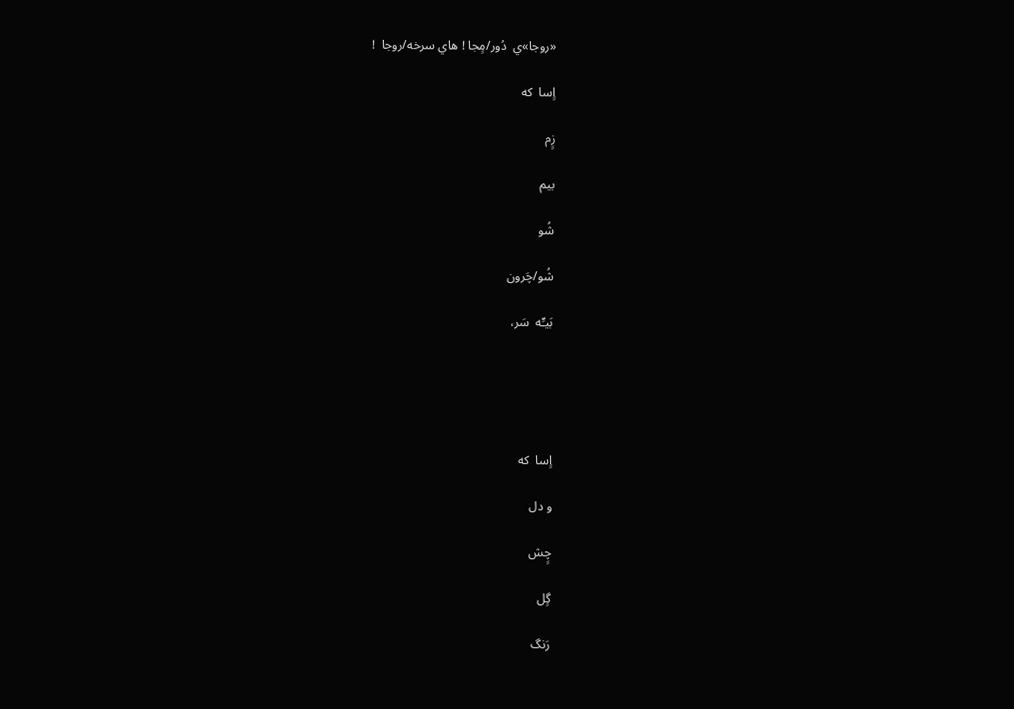«روجا»ي  دُور/مٍجا ! هاي سرخه/روجا  !

اٍسا  كه

زٍم

بيم

شُو

شُو/چَرون

بَيـٍّه  سَر،





اٍسا  كه

و دل

چٍش

گٍل

رَنگ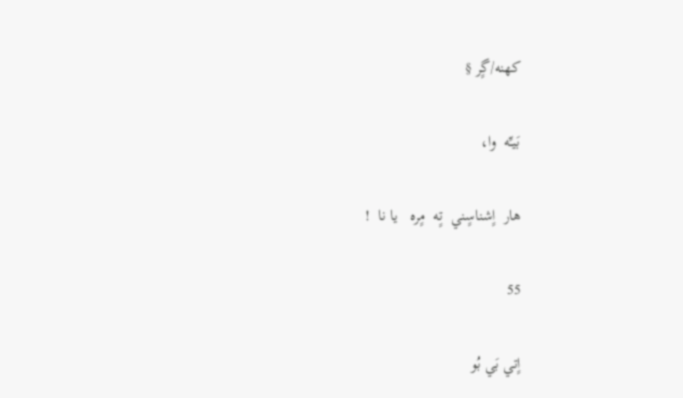كهنه/گٍر §

بَيـِّه  وا،

هار  اٍشناسٍني  تٍه  مٍره   يا نا  !

55

اٍتي بَي بُو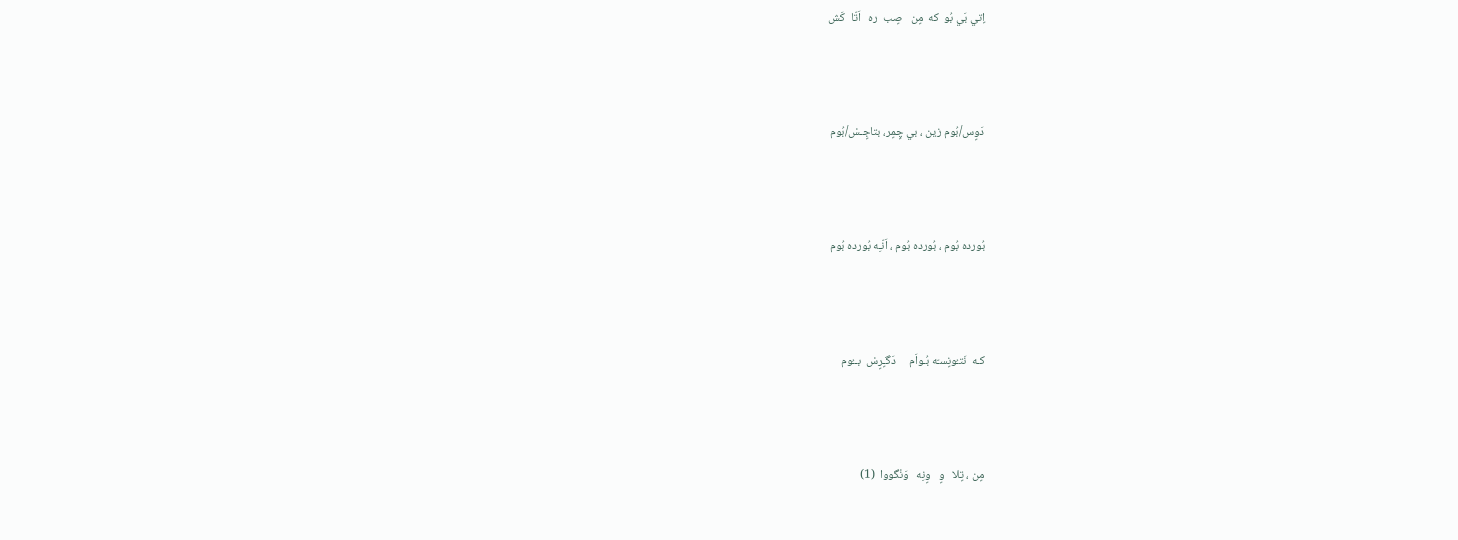اٍتي بَي بُو  كه  مٍن   صٍب  ره   اَتّا  كَش



دَوٍس/بُوم زين ، بي چٍمٍر، بتاجٍـسْ/بُوم



بُورده بُوم ، بُورده بُوم ، اَنّـِه بُورده بُوم



كـه  نَتـُونٍسـّه بُـواَم     دَگـٍرٍسْ  بــُوم



مٍن ، تٍلا   وٍ   وٍنِه   وَنْگووا  (1)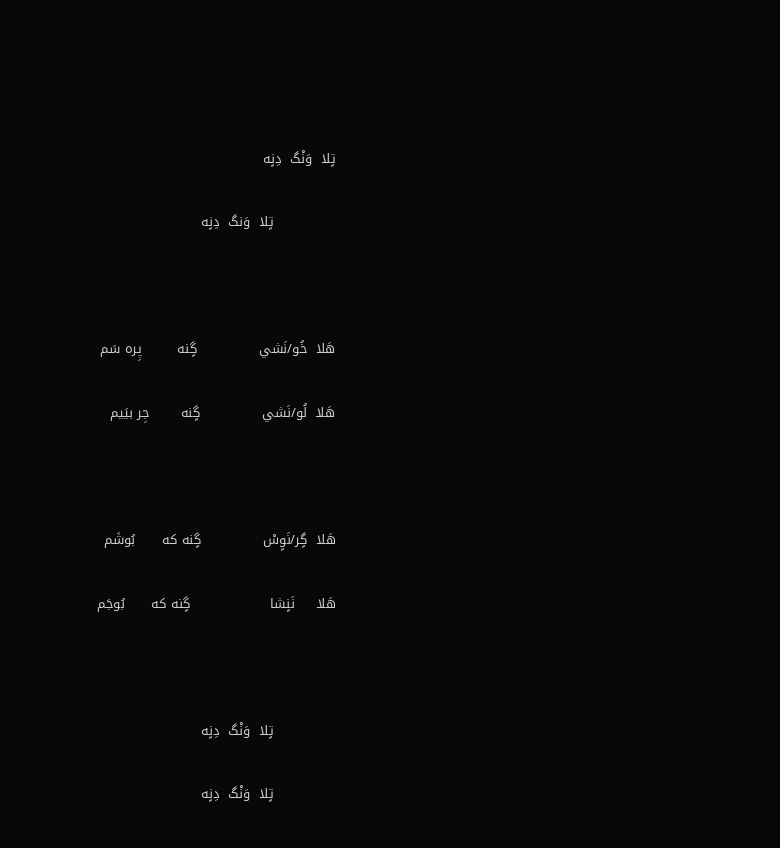تٍلا  وَنْگ  دِنٍه

              تٍلا  وَنگ  دِنٍه



هَلا  خُو/نَشي              گٍنه        پِره سَم

هَلا  لُو/نَشي              گٍنه       جِر بيَيم



هَلا  گٍر/نَوٍسْ              گٍنه كه      بُوشَم

هَلا     نَنٍشا                  گٍنه كه      بُوجَم



              تٍلا  وَنْگ  دِنٍه

              تٍلا  وَنْگ  دِنٍه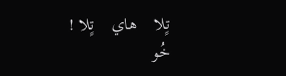تٍلا    هاي    تٍلا !           خُو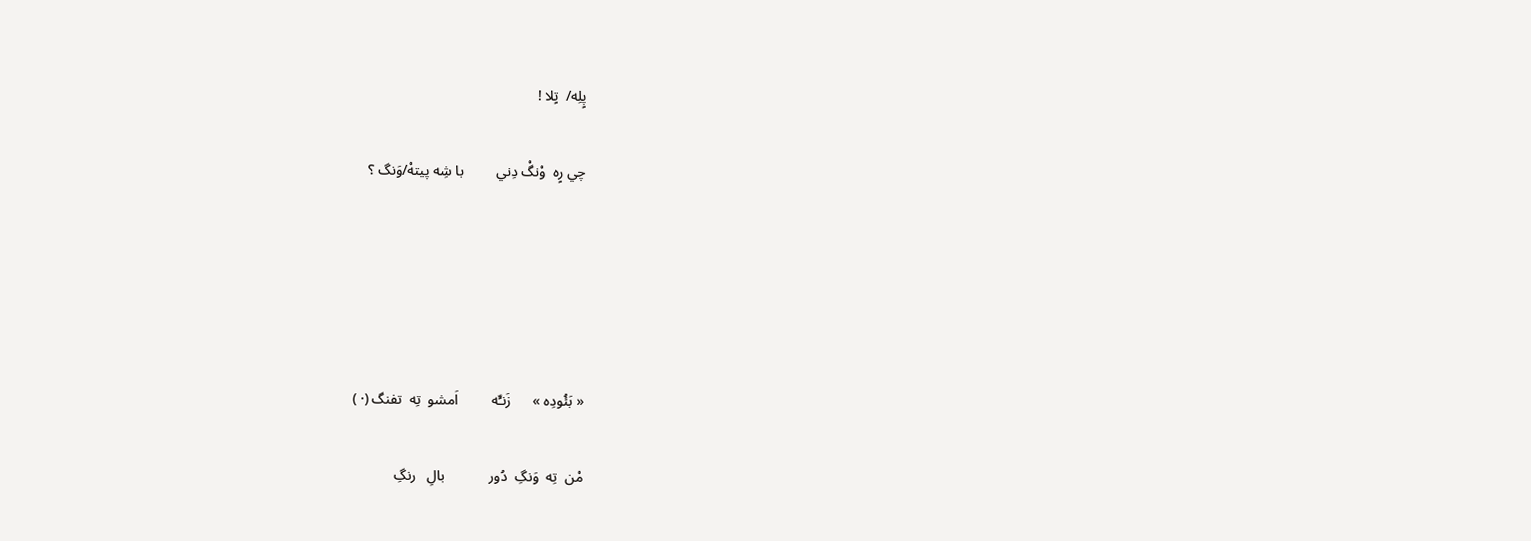پٍلِه/  تٍلا !

چي رٍه  وْنگْ دِني         با شِه پيتهْ/وَنگ ؟





« بَئُودِه »      زَنـٍّه         اَمشو  تِه  تفنگ (· )

مْن  تِه  وَنگِ  دُور            بالِ   رنگِ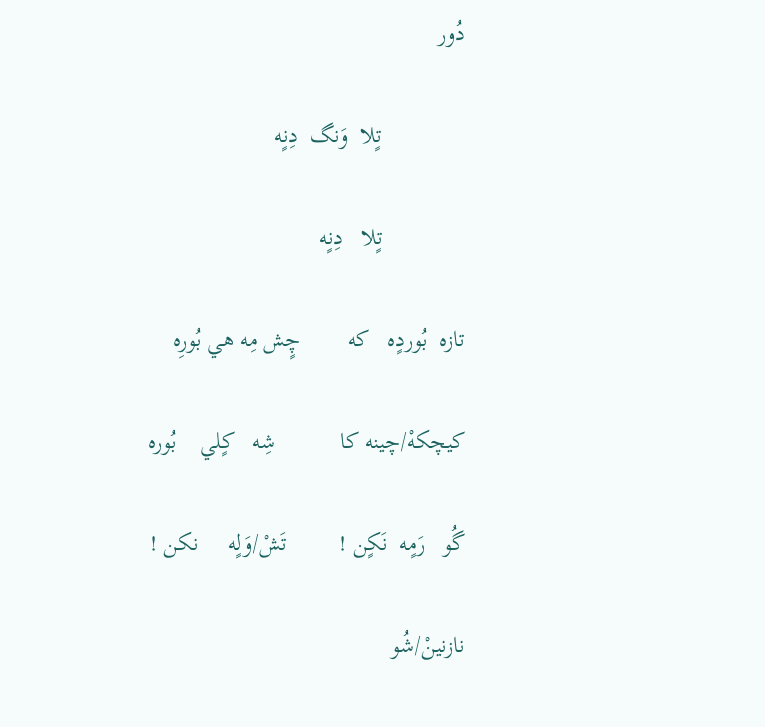دُور

              تٍلا  وَنگ  دِنٍه

              تٍلا   دِنٍه

تازه  بُوردٍه   كه        چٍش مِه هي بُورِه

كيچكهْ/چينه كا           شِه   كٍلي    بُوره

گُو   رَمٍه  نَكٍن !         تَشْ/وَلٍه     نكن !

نازنينْ/شُو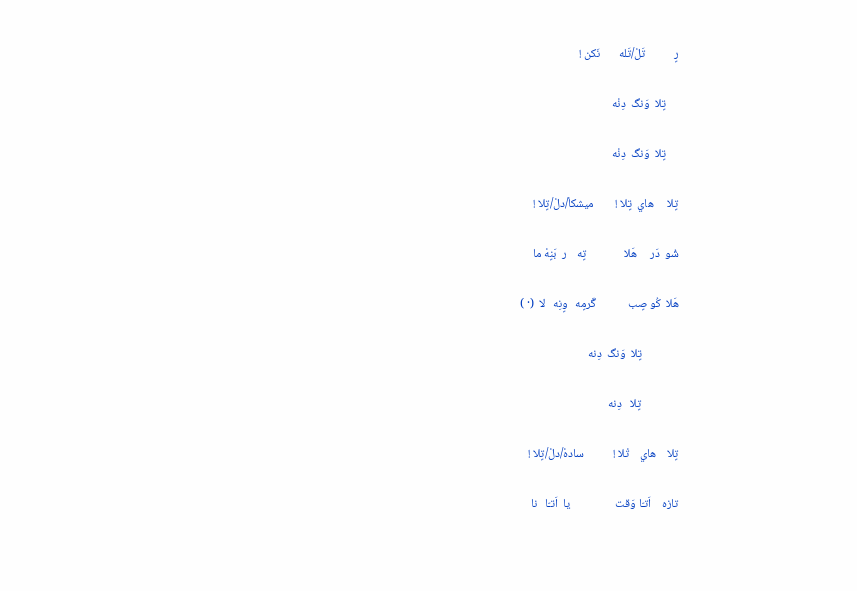رٍ           تَلْ/تَله       نَكن !

     تٍلا  وَنگ  دِنْه

     تٍلا  وَنگ  دِنْه

تٍلا     هاي  تٍلا !        ميشكاْ/دلْ/تٍلا !

شُو  دَر     هَلا              تٍه    ر  بَنٍهْ ما

هَلا  كُو صٍب            گَرمٍه   وٍنِه   لا  (· )

              تٍلا  وَنگ  دِنه

              تٍلا   دِنه

تٍلا    هاي    تْلا !           سادهْ/دلْ/تٍلا !

تازه    اَتـّا وَقت                 يا  اَتـّا   نا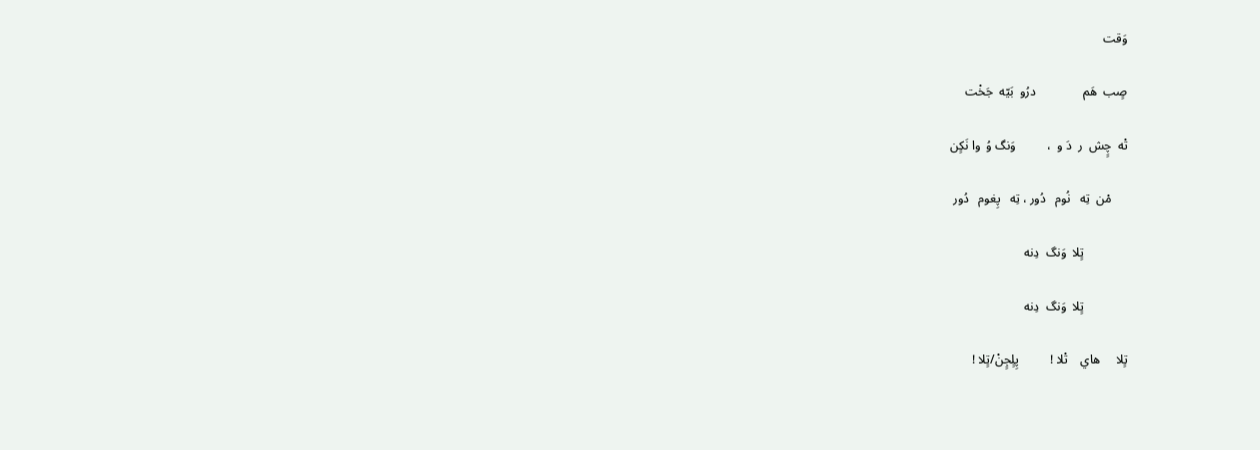وَقت

صٍب  هَم               درُو  بَيّه  جَخْت

تْه  چٍش  ر  دَ و  ،          وَنگ وُ  وا نَكٍن

     مْن  تِه   نُوم   دُور ، تِه   پِغوم   دُور

              تٍلا  وَنگ  دِنه

              تٍلا  وَنگ  دِنه

تٍلا     هاي    تْلا !          پِلٍجٍنْ/تٍلا !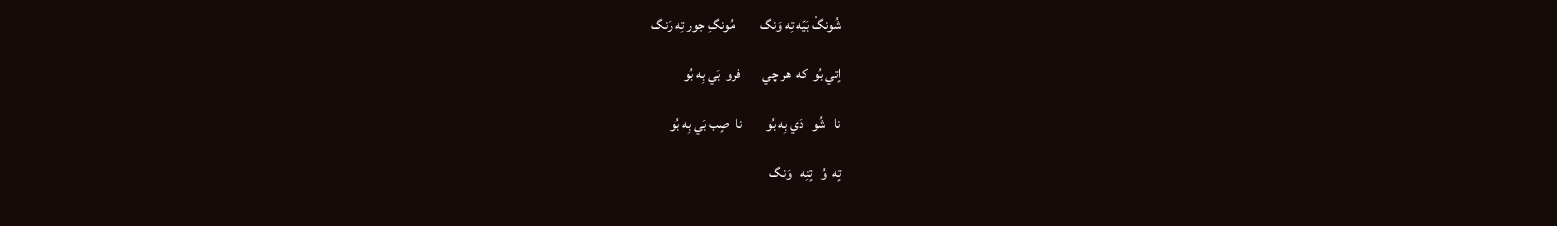شُونگْ بَيّه تِه وَنگ         مُونگِ جور تِه رَنگ

اٍتي بُو  كه  هر چي        فرو  بَي بِه بُو

نا   شُو   دَي بِه بُو         نا  صٍب بَي بِه بُو

تٍه  وُ   تٍنِه   وَنگ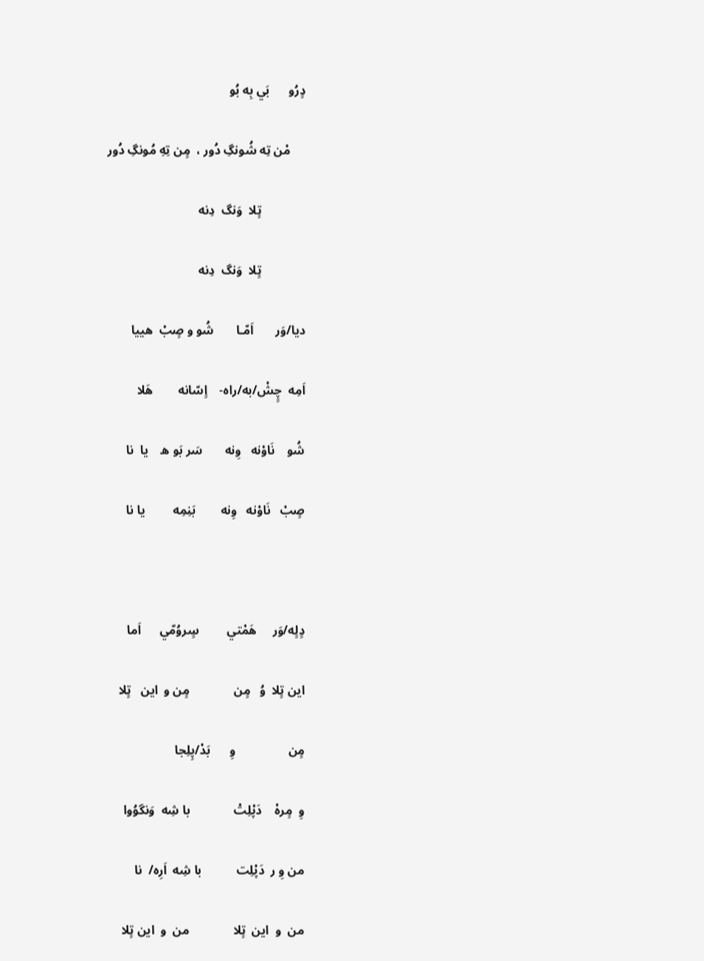دٍرُو      بَي بِه بُو

     مْن تِه شُونگِ دُور ،  مٍن تِهِ مُونگِ دُور

              تٍلا  وَنگ  دِنه

              تٍلا  وَنگ  دِنه

ديا/وَر       اَمّـا       شُو و صٍبْ  هييا

اَمِه  چٍشْ/به/راه-    اٍسّانه        هَلا

شُو    نَاوْنه   وِنه       سَر بَو ه    يا  نا

صٍبْ   نَاوْنه   وِنه        بَنِمِه         يا نا



دٍلٍه/وَر     هَمْتي         سٍروُمّي      اَما

اين تٍلا  وُ   مٍن              مٍن و  اين   تٍلا

مٍن                 وِ      بَدْ/پِلِجا

وِ  مٍرهْ    دَپْلِتْ              با شِه  وَنگوُوا

من وِ ر  دَپْلِت           با شِه  اَرِه/  نا

من  و  اين  تٍلا              من  و  اين تٍلا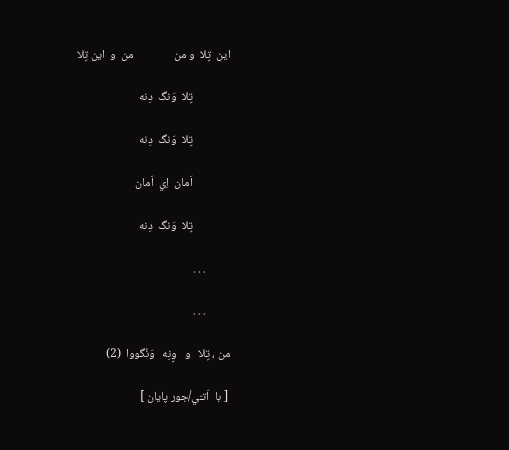اين  تٍلا  و من               من  و  اين تٍلا

              تٍلا  وَنگ  دِنه

              تٍلا  وَنگ  دِنه

              اَمان  اِي  اَمان

              تٍلا  وَنگ  دِنه

         . . .

         . . .

من ، تٍلا   و   وٍنِه   وَنْگووا  (2)

 [ با  اَتـّي/جور پايان ]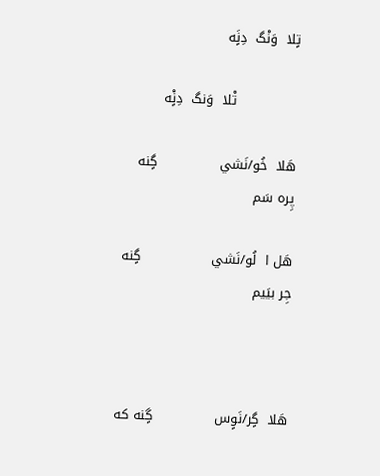تٍلا  وَنْگ  دِنٍَه

              تْلا  وَنگ  دِنٍْه

هَلا  خُو/نَشي              گٍنه       پِره سَم

هَل ا  لُو/نَشي                گٍنه      جِر بيَيم



هَلا  گٍر/نَوٍس              گٍنه كه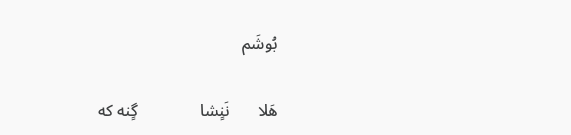بُوشَم

هَلا       نَنٍشا               گٍنه كه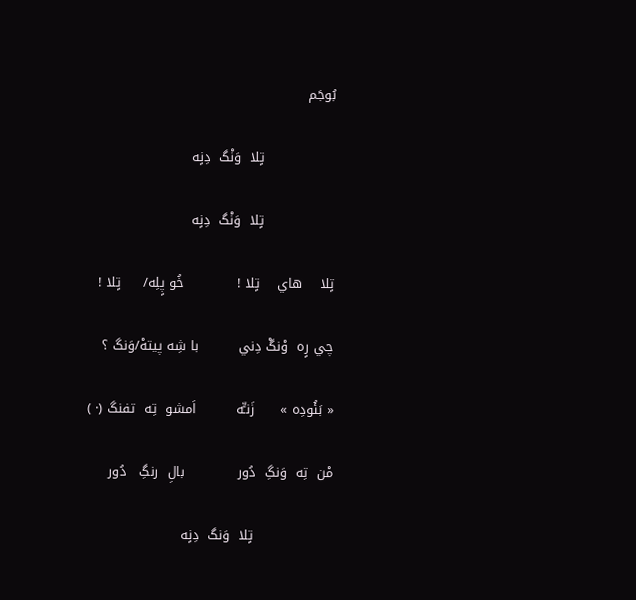بُوجَم

                تٍلا  وَنْگ  دِنٍه

                تٍلا  وَنْگ  دِنٍه

تٍلا    هاي    تٍلا !            خُو پٍلِه/     تٍلا !

چي رٍه  وْنگْ دِني         با شِه پيتهْ/وَنگ ؟

« بَئُودِه »      زَنـٍّه         اَمشو  تِه  تفنگ (· )

مْن  تِه  وَنگِ  دُور            بالِ  رنگِ   دُور

                  تٍلا  وَنگ  دِنٍه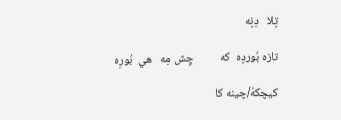تٍلا   دِنٍه

تازه بُوردٍه  كه          چٍش مِه   هي  بُورِه

كيچكهْ/چينه كا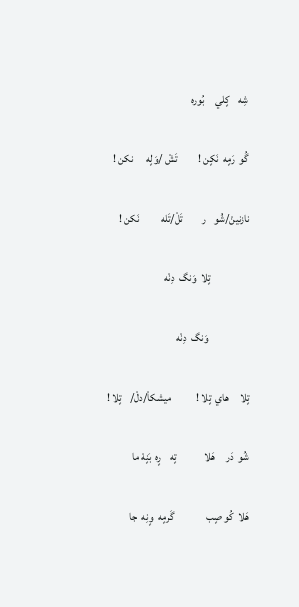شِه    كٍلي     بُوره

گُو  رَمٍه  نَكٍن !          تَشْ /وَلٍه      نكن !

نازنينْ/شُو    ر         تَلْ/تَله          نَكن !

                  تٍلا  وَنگ  دِنْه

                   وَنگ  دِنْه

تٍلا     هاي  تٍلا !            ميشكاْ/دلْ/    تٍلا !

شُو  دَر     هَلا             تٍه    رٍه  بَنٍهْ ما

هَلا  كُو صٍب               گَرمٍه  وٍنِه  جا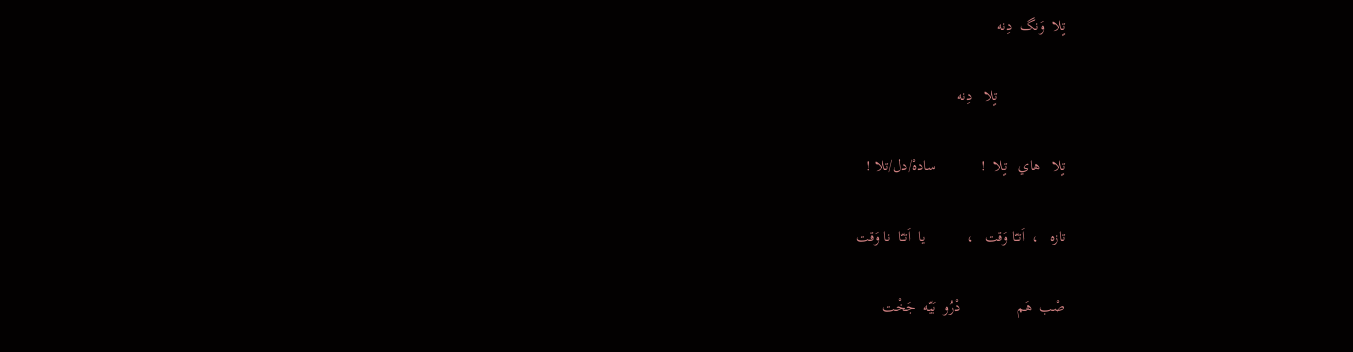تٍلا  وَنگ  دِنه

                  تٍلا   دِنه

تٍلا   هاي   تٍلا  !            سادهْ/دل/تلا !

تازه   ،  اَتـّا وَقت   ،           يا  اَتـّا  نا وَقت

صْب  هَم               دْرُو  بَيّه  جَخْت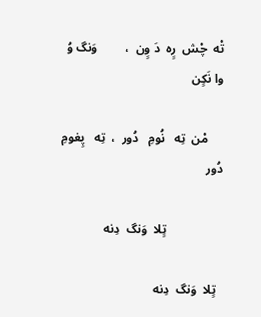تْه  چْش  رٍه  دَ وٍن  ،         وَنگ وُ  وا نَكٍن

     مْن  تِه   نُومِ   دُور  ،  تِه   پِغومِ   دُور

                  تٍلا  وَنگ  دِنه

  تٍلا  وَنگ  دِنه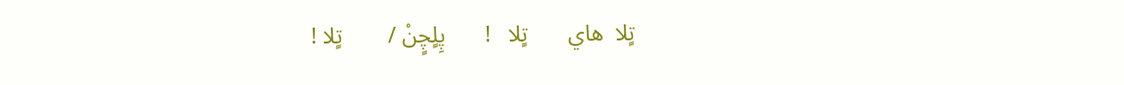تٍلا  هاي       تٍلا   !       پِلٍچٍنْ /        تٍلا !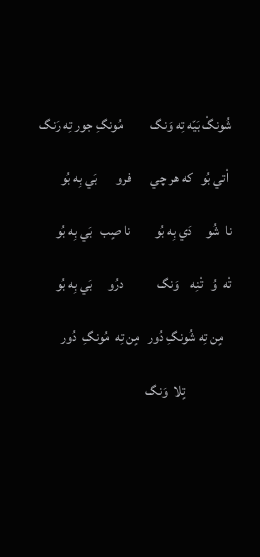شُونگْ بَيّه تِه وَنگ          مُونگِ جور تِه رَنگ

 اْتي بُو   كه هر چي       فرو       بَي بِه بُو

نا  شُو     دَي بِه بُو         نا صٍب   بَي بِه بُو

تْه  وُ   تْنِه    وَنگ            درُو      بَي بِه بُو

   مٍن تِه شُونگِ دُور   مٍن تِه  مُونگِ  دُور

                 تٍلا  وَنگ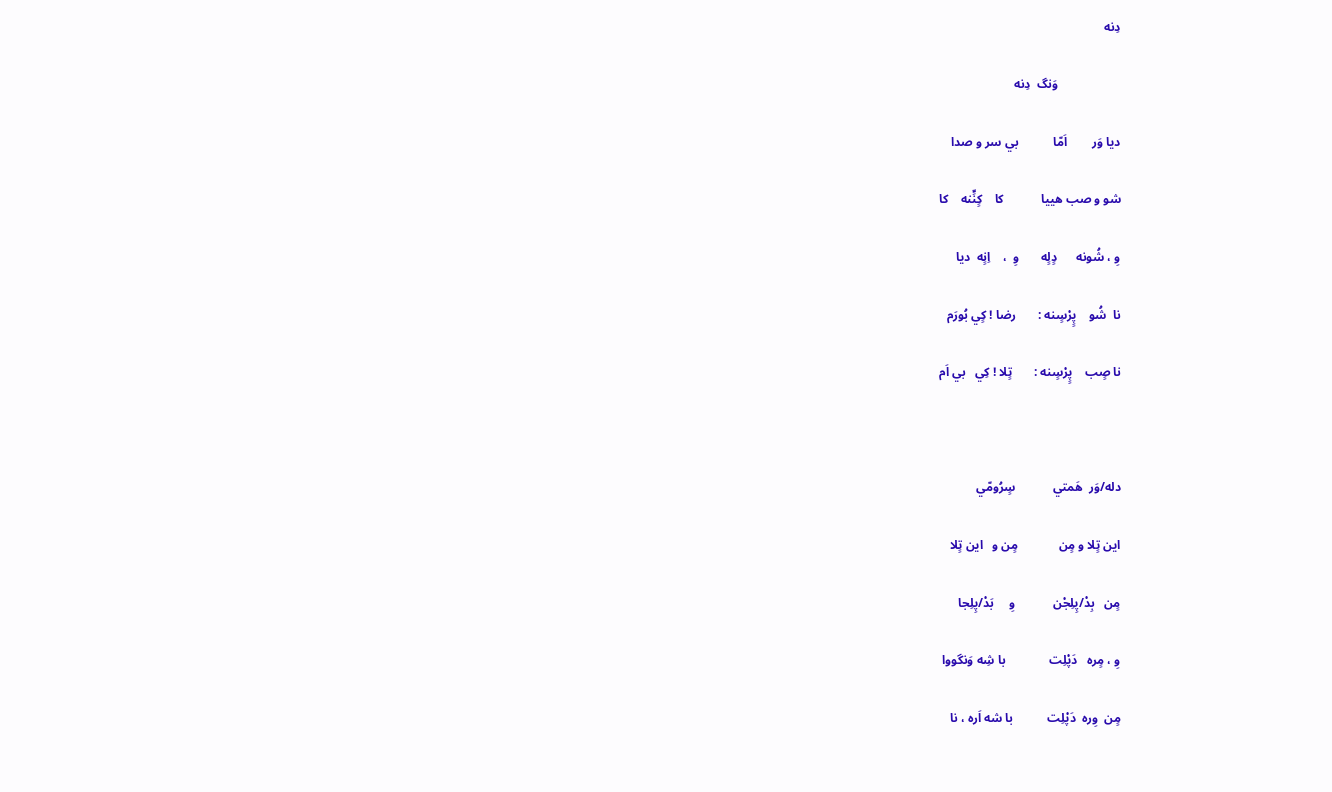دِنه

                    وَنگ  دِنه

ديا وَر        اَمّا           بي سر و صدا

شو و صب هييا            كا    كٍنٍّنه    كا

وِ ، شُونه      دٍلٍه       وِ  ،    اِنٍه  ديا

نا  شُو    پٍرْسٍنه :       رضا ! كٍي بُورَم

نا صٍب    پٍرْسٍنه :       تٍلا ! كِي   بي اَم



دله/وَر  هَمتي            سٍرُومّي

اين تٍلا و مٍن             مٍن و   اين تٍلا

مٍن   بِدْ/پِلِجْن            وِ     بَدْ/پِلِجا

وِ ، مٍره   دَپْلِت              با شِه وَنگووا

مٍن  وِره  دَپْلِت           با شه اَره ، نا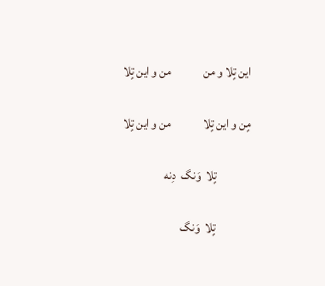اين تٍلا و من             من و اين تٍلا

مٍن و اين تٍلا             من و اين تٍلا

              تٍلا  وَنگ  دِنه

              تٍلا  وَنگ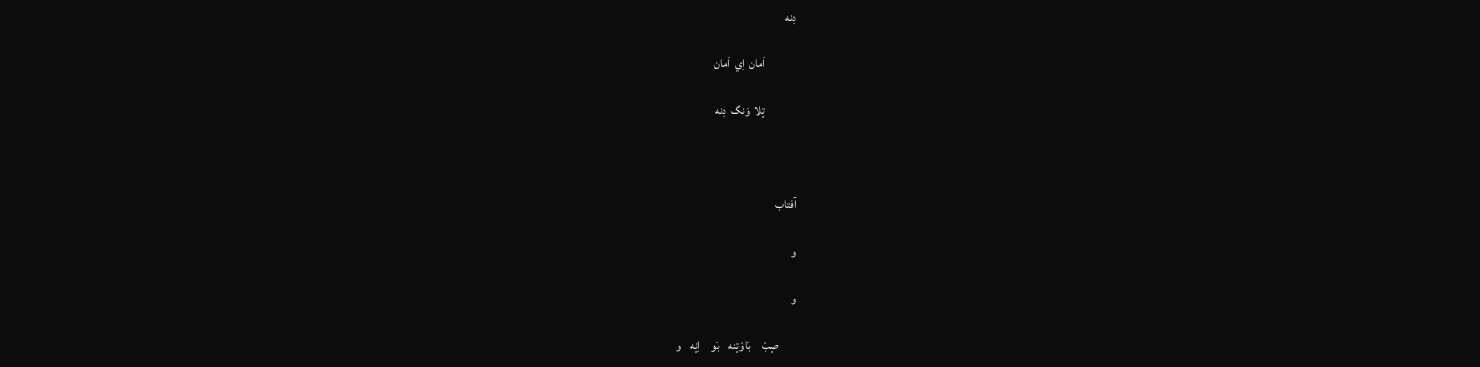دِنه

              اَمان  اِي  اَمان

              تٍلا  وَنگ  دِنه



آفتاب

و

و

        صٍبْ     بَاوْتٍنه    بَو     اِنٍه    و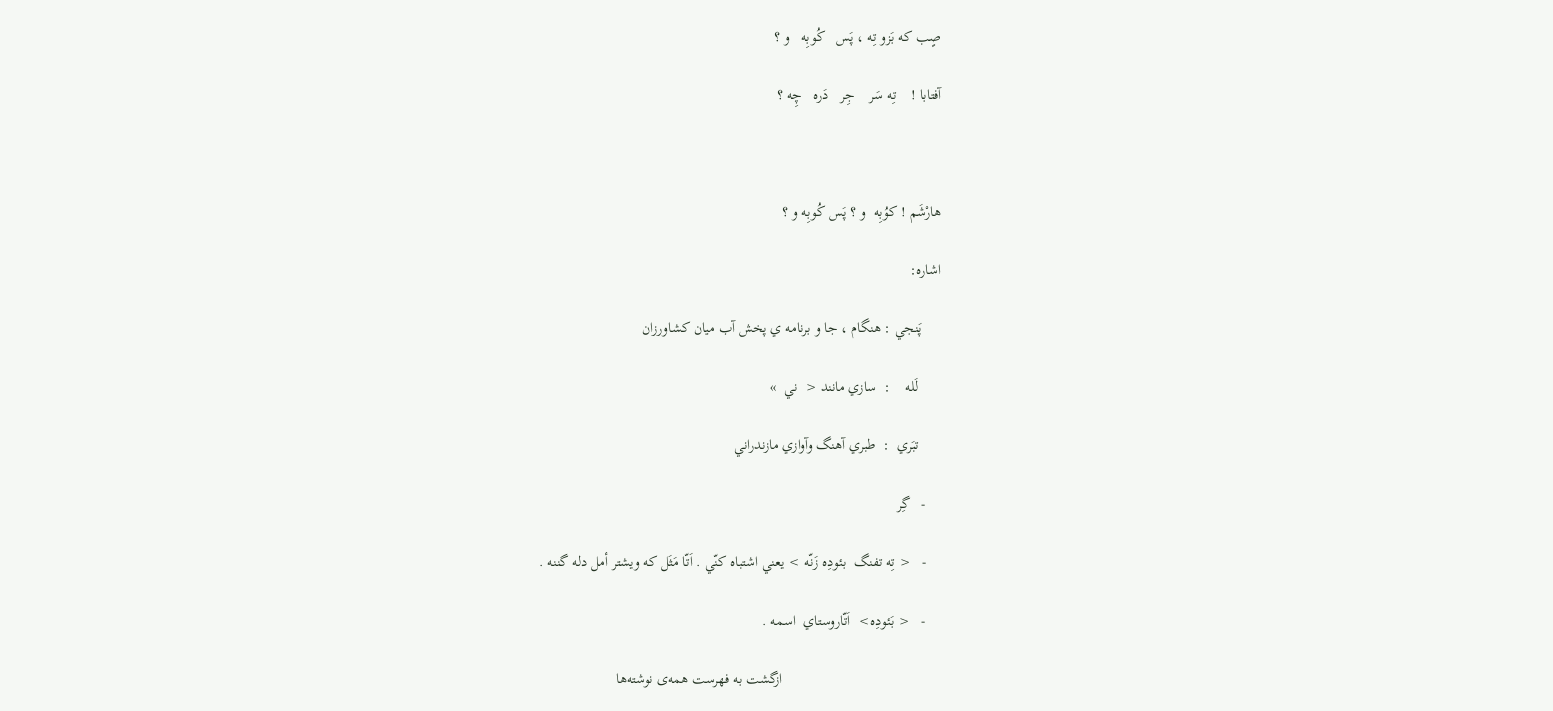صٍب كه بَزو تِه ، پَس   كُوبِه   و ؟

آفتابا !    تِه سَر    جِر   دَره   چِه ؟



هارْشَم ! كوُبِه  و ؟ پَس كُوبِه و ؟

اشاره:

     پَنجي : هنگام ، جا و برنامه ي پخش آب ميان كشاورزان

      لَله    :  سازي مانند <  ني  »

      تبَري  :  طبري آهنگ وآوازي مازندراني

    -   گِر

    -   < تِه تفنگ  بئودِه زَنّه > يعني اشتباه كنّي . اَتّا مَثَل كه ويشتر أمل دله گننه .

    -   < بَئودِه>  اَتّاروستاي  اسمه .

                                          ازگشت به فهرست همه‌ی نوشته‌ها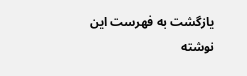یازگشت به فهرست این نوشته